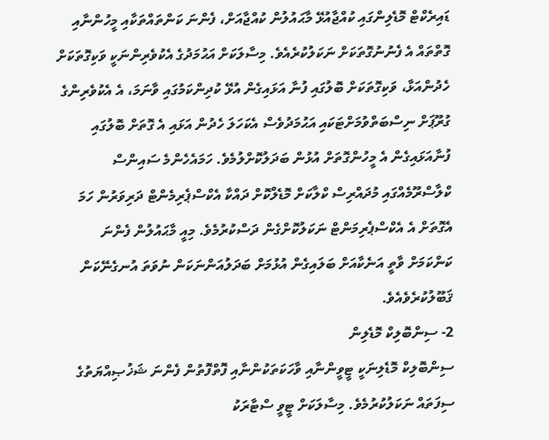ޑައިރެކްޓް މޮޑެލިންގައި ކުއްޖާއުޅޭ މާޙައުލުން ކުއްޖާއަށް، ފެންނަ ކަންތައްތަކާއި މީހުންނާއި ގޮތްތައް އެ ފެނުނުގޮތަކަށް ނަކަލުކުރެއެވެ. މިސާލަކަށް އަޙުމަދުގެ އެކުވެރިންނަކީ ވަކިގޮތަކަށް ހެދުންއަޅާ، ވަކިގޮތަކަށް ބޮލުގައި ފުނާ އަޅައިގެން އުޅޭ ކުދިންކަމުގައި ވާނަމަ، އެ އެކުވެރިންގެ ގުރޫޕަށް ނިސްބަތްވުމަށްޓަކައި އަޙުމަދުވެސް އެކަހަލަ ހެދުން އަޅައި އެ ގޮތަށް ބޮލުގައި ފުނާއަޅައިގެން އެ މީހުންގޮތަށް އުޅުން ބަދަލުކޮށްލުމެވެ. ހަމައެހެންމެ ސައިންސް ކްލާސްރޫމެއްގައި މުދައްރިސް ކްލާކަށް މޮޑެލްކޮށް ދައްކާ އެކްސްޕެރިމެންޓް ދަރިވަރުން ހަމަ އެގޮތަށް އެ އެކްސްޕެރިމަންޓް ނަކަލުކޮށްގެން ދަސްކުރުމެވެ. މިއީ މާޙައުލުން ފެންނަ ކަންކަމަށް ވާތީ އަނެކާއަށް ބަލައިގެން އުޅުމަށް ބަދަލުއަންނަކަން ނުވަތަ އުނގެނޭކަން ޤަބޫލުކުރެވެއެވެ.
2- ސިންބޮލިކް މޮޑެލިން
ސިންބޮލިކް މޮޑެލިނަކީ ޓީވީންނާއި ވާހަކަތަކުންނާއި ފޮތްފޮތުން ފެންނަ ޝަޚުޞިއްޔަތުގެ ސިފަތައް ނަކަލުކުރުމެވެ. މިސާލަކަށް ޓީވީ ސްޓާރަކު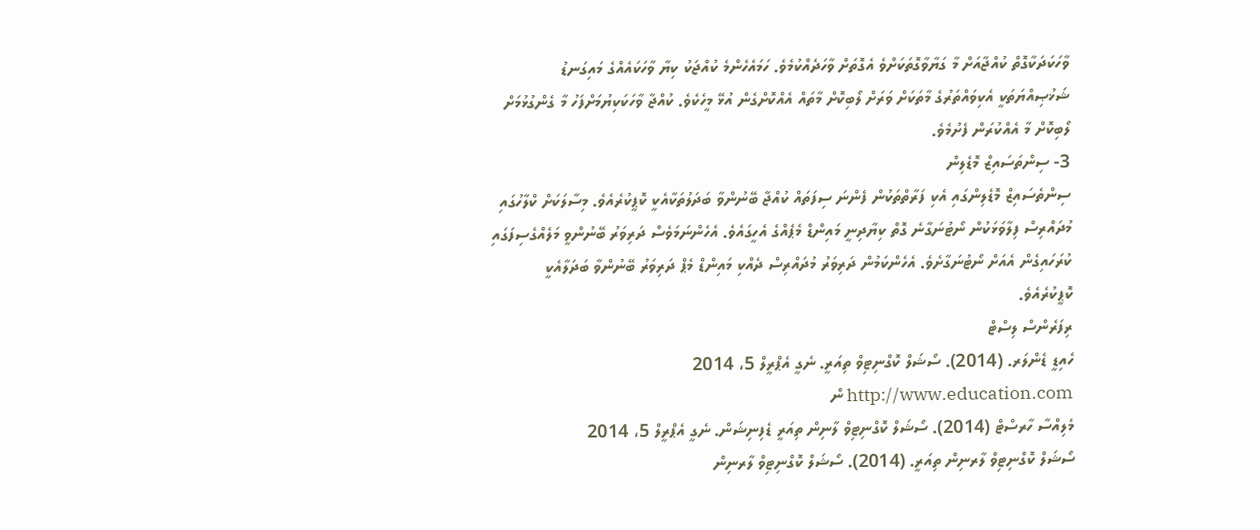ވާހަކަދަކާގޮތް ކުއްޖާއަށް މާ ގަޔާވާގޮތަކަށްވެ އެގޮތަށް ވާހަދެއްކުމެވެ. ހަމައެހެންމެ ކުއްޖަކު ކިޔާ ވާހަކައެއްގެ މައިގަނޑު ޝަޚުޞިއްޔަތަކީ އެކިވައްތަރުގެ މާތަކަށް ވަރަށް ލޯބިކޮށް މާތައް އެއްކޮށްގެން އުޅޭ މީހެކެވެ. ކުއްޖާ ވާހަކަކިޔުމަށްފަހު މާ ގެންގުޅުމަށް ލޯބިކޮށް މާ އެއްކުރަން ފެށުމެވެ.
3- ސިންތަސައިޒް މޮޑެލިން
ސިންތެސައިޒް މޮޑެލިންގައި އެކި ފަރާތްތަކުން ފެންނަ ސިފަތައް ކުއްޖާ ބޭނުންވާ ބަދަލުތަކާއެކީ ކޮޕީކުރެއެވެ. މިސާލަކަށް ކްލާހުގައި މުދައްރިސް ފިލާވަޅަކުން ނޯޓުނަގާނެ ގޮތް ކިޔާދިނީ މައިންޑް މެޕެއްގެ އެހީގައެވެ. އެހެންނަމަވެސް ދަރިވަރު ބޭނުންވީ މަލެއްގެސިފަގައި ކުރަހައިގެން އެއަށް ނޯޓުނަގާށެވެ. އެހެންކަމުން ދަރިވަރު މުދައްރިސް ދެއްކި މައިންޑް މެޕް ދަރިވަރު ބޭނުންވާ ބަދަލާއެކީ ކޮޕީކުރެއެވެ.
ރިފަރެންސް ލިސްޓް
ހެއިޑީ ޑެންލަރ. (2014). ސޯޝަލް ކޮގްނިޓިވް ތިއަރީ. ނެގީ އެޕްރީލް 5، 2014  http://www.education.com ން
މެލިއްސާ ހާރސްޓް (2014). ސޯޝަލް ކޮގްނިޓިވް ލާނިން ތިއަރީ ޑެފިނިޝަން. ނެގީ އެޕްރީލް 5، 2014
ސޯޝަލް ކޮގްނިޓިވް ލާރނިން ތިއަރީ. (2014). ސޯޝަލް ކޮގްނިޓިވް ލާރނިން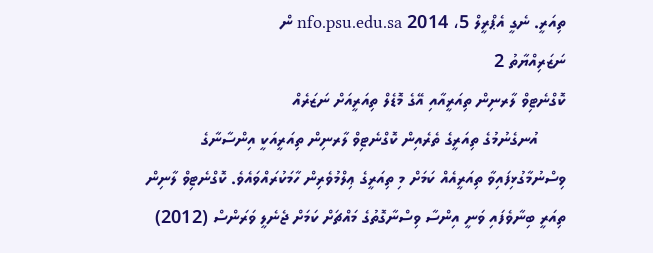ތިއަރީ. ނެގީ އެޕްރީލް 5، 2014 nfo.psu.edu.sa ން
ނަޒަރިއްޔާތު 2
ކޮގްނެޓިވް ލާރނިން ތިއަރީއާއި އޭގެ މޮޑެލް ތިއަރީއަށް ނަޒަރެއް
      އުނގެނުމުގެ ތިއަރީގެ ތެރެއިން ކޮގްނެޓިވް ލާރނިން ތިއަރީއަކީ އިންސާނާގެ ވިސްނުމާގުޅިފައިވާ ތިއަރީއެއް ކަމަށް މި ތިއަރީގެ ޢިލްމުވެރިން ހާމަކުރައްވައެވެ. ކޮގްނެޓިވް ލާނިން ތިއަރީ ބިނާވެފައި ވަނީ އިންސާ ވިސްނާގޮތުގެ މައްޗަށް ކަމަށް ޖެނެލީ ވަރަންސް (2012)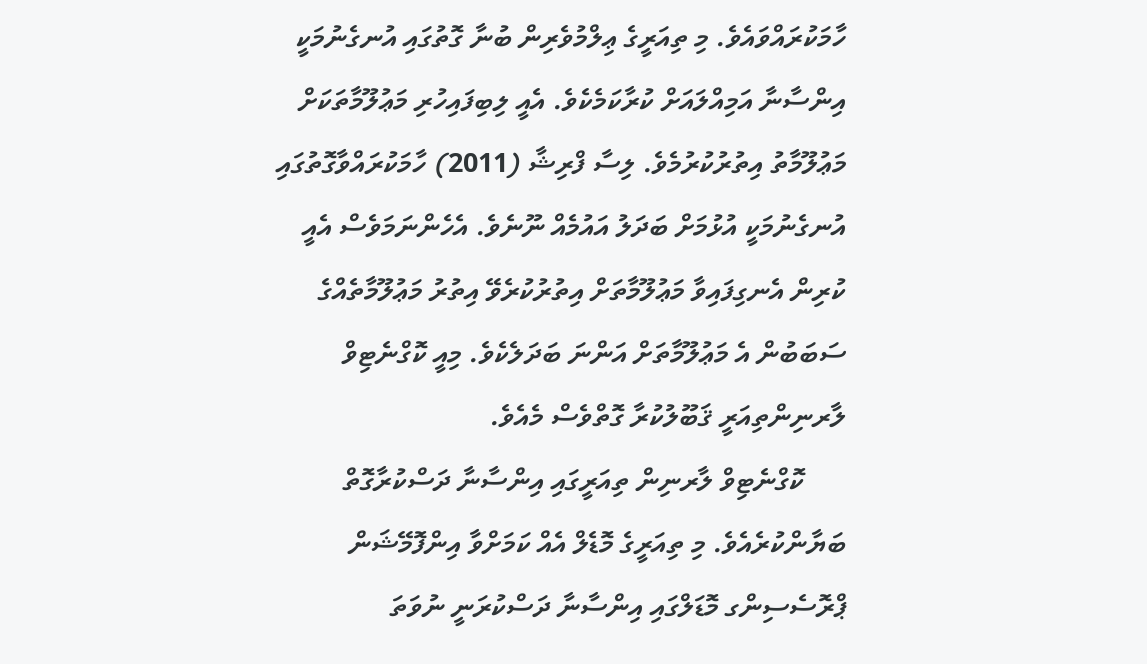ހާމަކުރައްވައެވެ. މި ތިއަރީގެ ޢިލްމުވެރިން ބުނާ ގޮތުގައި އުނގެނުމަކީ އިންސާނާ އަމިއްލައަށް ކުރާކަމެކެވެ. އެއީ ލިބިފައިހުރި މަޢުލޫމާތަކަށް މަޢުލޫމާތު އިތުރުކުރުމެވެ. ލިސާ ފްރިޝާ (2011) ހާމަކުރައްވާގޮތުގައި އުނގެނުމަކީ އުޅުމަށް ބަދަލު އައުމެއް ނޫނެވެ. އެހެންނަމަވެސް އެއީ ކުރިން އެނގިފައިވާ މަޢުލޫމާތަށް އިތުރުކުރެވޭ އިތުރު މަޢުލޫމާތެއްގެ ސަބަބުން އެ މަޢުލޫމާތަށް އަންނަ ބަދަލެކެވެ. މިއީ ކޮގްނެޓިވް ލާރނިންތިއަރީ ޤަބޫލުކުރާ ގޮތްވެސް މެއެވެ.
      ކޮގްނެޓިވް ލާރނިން ތިއަރީގައި އިންސާނާ ދަސްކުރާގޮތް ބަޔާންކުރެއެވެ. މި ތިއަރީގެ މޮޑެލް އެއް ކަމަށްވާ އިންފޮމޭޝަން ޕްރޮސެސިންގ މޮޑަލްގައި އިންސާނާ ދަސްކުރަނީ ނުވަތަ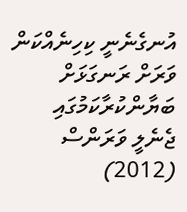އުނގެނެނީ ކިހިނެއްކަން ވަރަށް ރަނގަޅަށް ބަޔާންކުރާކަމުގައި ޖެނެލީ ވަރަންސް (2012)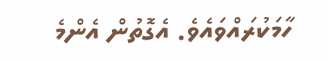ހާމަކުރައްވައެވެ. އެގޮތުން އެންމެ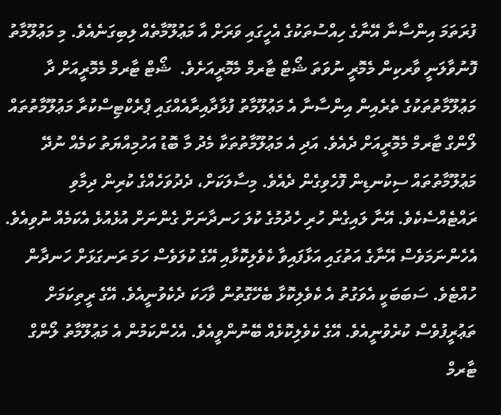ފުރަތަމަ އިންސާނާ އޭނާގެ ހިއްސުތަކުގެ އެހީގައި ވަރަށް އާ މަޢުލޫމާތެއް ލިބިގަނެއެވެ. މި މަޢުލޫމާތު ފޮނުވާލަނީ ވާރކިން މެމޮރީ ނުވަތަ ޝޯޓް ޓާރމް މެމޮރީއަށެވެ.  ޝޯޓް ޓާރމް މެމޮރީއަށް ދާ މަޢުލޫމާތުތަކުގެ ތެރެއިން އިންސާނާ އެ މަޢުލޫމާތު ފުޅާދާއިރާއެއްގައި ޕްރެކްޓިސްކުރާ މަޢުލޫމާތުތައް ލޯންގް ޓާރމް މެމޮރީއަށް ދެއެވެ. އަދި އެ މަޢުލޫމާތުތަކާ މެދު މާ ބޮޑު އަހުމިއްޔަތު ކަމެއް ނުދޭ މަޢުލޫމާތުތައް ސިކުނޑިން ފޮހެވިގެން ދެއެވެ. މިސާލަކަށް، ދެދުވަހެއްގެ ކުރިން ދިމާވި ރައްޓެއްސެކެވެ. އޭނާ ލައިގެން ހުރި ހެދުމުގެ ކުލަ ހަނދާނަށް ގެންނަށް އުޅެއުޅެ އެކަމެއް ނުވިއެވެ. އެހެންނަމަވެސް އޭނާގެ އަތުގައި އަޅާފައިވާ ކެވެލިކޮޅާއި އޭގެ ކުލަވެސް ހަމަ ރަނގަޅަށް ހަނދާން ހުއްޓެވެ. ސަބަބަކީ އެވަގުތު އެ ކެވެލިކޮޅާ ބެހޭގޮތުން ވާހަކަ ދެކެވުނީއެވެ. އޭގެ ރީތިކަމަށް ތަޢުރީފުވެސް ކުރެވުނީއެވެ. އޭގެ ކެވެލިކޮޅެއް ބޭނުންވީއެވެ. އެހެންކަމުން އެ މަޢުލޫމާތު ލޯންގް ޓާރމް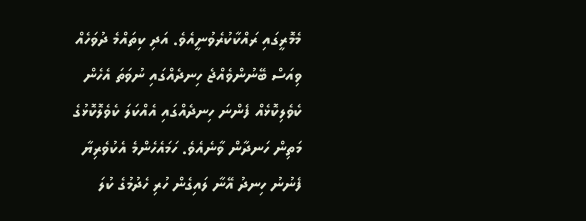މެމޮރީގައި ރައްކާކުރެވުނީއެވެ. އަދި ކިތައްމެ ދުވަހެއް ވިއަސް ބޭނުންވެއްޖެ ހިނދެއްގައި ނުވަތަ އެހެން ކެވެލިކޮޅެއް ފެންނަ ހިނދެއްގައި އެއްކަލަ ކެވެލޮކޮޅުގެ މަތިން ހަނދާން ވާނެއެވެ. ހަމައެހެންމެ އެކުވެރިޔާ ފެނުނު ހިނދު އޭނާ ލައިގެން ހުރި ހެދުމުގެ ކުލަ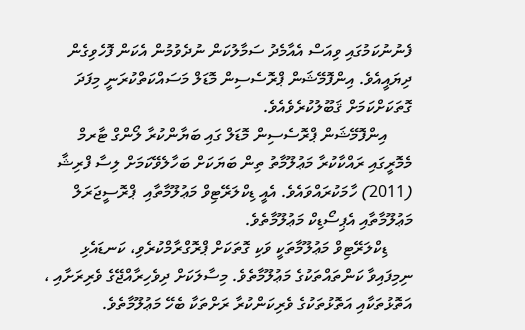ފެނުނުކަމުގައި ވިއަސް އެއާމެދު ސަމާލުކަން ނުދެވުމުން އެކަން ފޮހެވިގެން ދިޔައީއެވެ. އިންފޮމޭޝަން ޕްރޮސެސިން މޮޑަލް މަސައްކަތްކުރަނީ މިފަދަ ގޮތަކަށްކަމަށް ޤަބޫލުކުރެވެއެވެ.
      އިންފޮމޭޝަން ޕްރޮސެސިން މޮޑަލް ގައި ބަޔާންކުރާ ލޯންގް ޓާރމް މެމޮރީގައި ރައްކާކުރާ މަޢުލޫމާތު ތިން ބަޔަކަށް ބަހާލެވޭކަމަށް ލިސާ ފްރިޝާ (2011) ހާމަކުރައްވައެވެ. އެއީ ޑިކްލަރޭޓިވް މަޢުލޫމާތާއި  ޕްރޮސީޖަރަލް މަޢުލޫމާތާއި އެޕިސޯޑިކް މަޢުލޫމާތެވެ.
      ޑިކްލަރޭޓިވް މަޢުލޫމާތަކީ ވަކި ގޮތަކަށް ޕްރޮގްރާމްކުރެވި، ކަނޑައެޅި ނިމިފައިވާ ކަންތައްތަކުގެ މަޢުލޫމާތެވެ. މިސާލަކަށް ދިވެހިރާއްޖޭގެ ވެރިރަށާއި ، އަތޮޅުތަކާއި އަތޮޅުތަކުގެ ވެރިކަންކުރާ ރަށްތަކާ ބެހޭ މަޢުލޫމާތެވެ.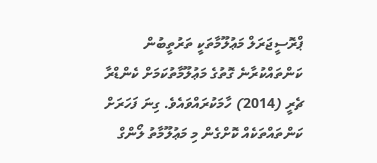ޕްރޮސީޖަރަލް މަޢުލޫމާތަކީ ތަރުތީބުން ކަންތައްކުރާނެ ގޮތުގެ މަޢުލޫމާތުކަމަށް ކެންޑްރާ ޗެރީ (2014) ހާމަކުރައްވައެވެ. ގިނަ ފަހަރަށް ކަންތައްތަކެއް ކޮށްގެން މި މަޢުލޫމާތު ލޯންގް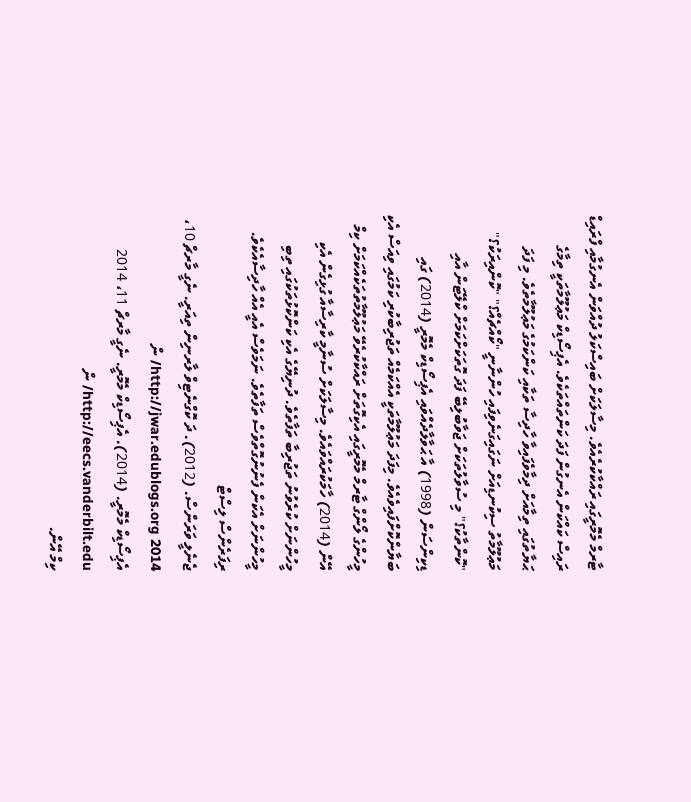ޓާރމް މެމޮރީގައި ރައްކާކުރެއެވެ. މިސާލަކަށް ބައިސްކަލު ދުއްވަން އެނގުމާއި ފްރައިޑް ރައިސް ކައްކަން އެނގުން ފަދަ ކަންތައްތަކެވެ. އެޕިސޯޑިކް މަޢުލޫމާތަކީ ތިމާގެ ޙަޔާތުގައި ތިމާއަށް ދިމާވެފައިވާ ހާދިސާ ތަކާއި ކަންކަމުގެ މަޢުލޫމާތެވެ. މި ފަދަ މަޢުލޫމާތު ސިކުނޑިއަށް ނަގައިގަނެވިފައި ހުންނާނީ "ކޯއްޗެއް؟" "ކޮންއިރަކު؟" "ކޮންތާކު؟" މި ސުވާލުތަކަށް ޖަވާބުލިބޭ ފަދަ ގޮތަކަށްކަމަށް ކްލޭޓަން އާއި ޑިކިންސަން (1998) އާ ޙަވާލާދެއްވައި އެޕިސޯޑިކް މެމޮރީ (2014) ގައި ބަޔާންކޮށްފައިވެއެވެ. މިފަދަ މަޢުލޫމާތަކީ އެއްކަމެއް ތަޖުރިބާކުރި ކަމުގައި ވިއަސް އެކި މީހުންގެ ލޯންގް ޓާރމް މެމޮރީގައި އެކިގޮތަށް ރައްކާކުރެވޭ މަޢުލޫމާތުތަކެއްކަމަށް ކިމް އޭން (2014) ހާމަކުރައްވައެވެ. މިސާލަކަށް ސުނާމީ ކާރިސާއާ ގުޅިގެން އެކި މީހުންނަށް ކުރެވުނު ތަޖުރިބާ ތަފާތެވެ. ދުނިޔޭގެ އެކި ކަންކޮޅުތަކުގައި ތިބި މީހުންނަށް އެކަން ފެނުނުގޮތްވެސް ތަފާތެވެ. ނަމަވެސް އެއީ އެއް ހާދިސާއެކެވެ.
ރިފަރެންސް ލިސްޓް
ޖެނެލީ ވަރަންސް. (2012). ދަ ކޮގްނެޓިވް ލާރނިން ތިއަރީ. ނެގީ މާރޗް 10، 2014 http://jwar.edublogs.org/ ން
އެޕިސޯޑިކް މެމޮރީ. (2014). އެޕިސޯޑިކް މެމޮރީ. ނެގީ މާރޗް 11، 2014 http://eecs.vanderbilt.edu/ ން
ކިމް އޭން.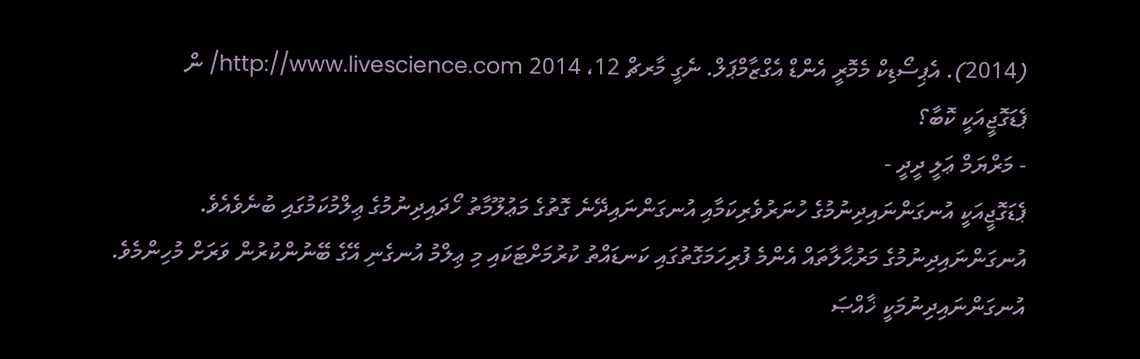(2014). އެޕިސޯޑިކް މެމޮރީ އެންޑް އެގްޒާމްޕަލް. ނެގީ މާރޗް 12، 2014 http://www.livescience.com/ ން
ޕެޑަގޮޖީއަކީ ކޮބާ؟
- މަރްޔަމް ޢަލީ ދީދީ -
ޕެޑަގޮޖީއަކީ އުނގަންނައިދިނުމުގެ ހުނަރުވެރިކަމާއި އުނގަންނައިދޭނެ ގޮތުގެ މަޢުލޫމާތު ހޯދައިދިނުމުގެ ޢިލްމުކަމުގައި ބުނެވެއެވެ. އުނގަންނައިދިނުމުގެ މަރުޙާލާތައް އެންމެ ފުރިހަމަގޮތުގައި ކަނޑައްތު ކުރުމަށްޓަކައި މި ޢިލްމު އުނގެނި އޭގެ ބޭނުންކުރުން ވަރަށް މުހިންމެވެ. އުނގަންނައިދިނުމަކީ ޚާއްޞަ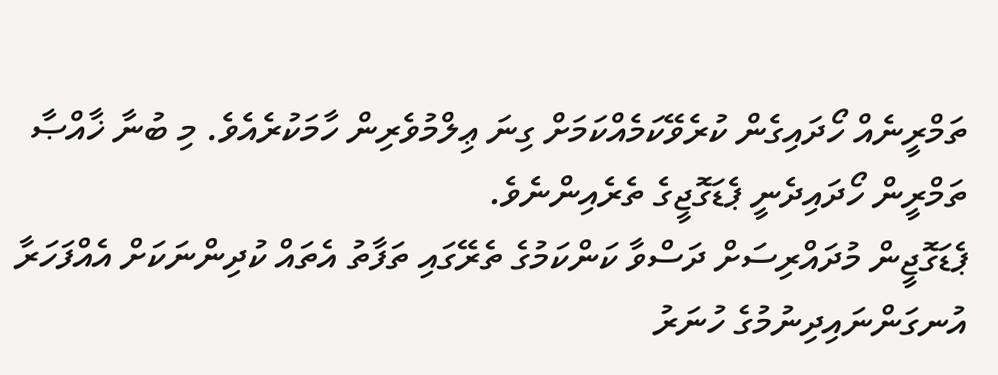ތަމްރީނެއް ހޯދައިގެން ކުރެވޭކަމެއްކަމަށް ގިނަ ޢިލްމުވެރިން ހާމަކުރެއެވެ. މި ބުނާ ޚާއްޞާ ތަމްރީން ހޯދައިދެނީ ޕެޑަގޮޖީގެ ތެރެއިންނެވެ.
ޕެޑަގޮޖީން މުދައްރިސަށް ދަސްވާ ކަންކަމުގެ ތެރޭގައި ތަފާތު އެތައް ކުދިންނަކަށް އެއްފަހަރާ އުނގަންނައިދިނުމުގެ ހުނަރު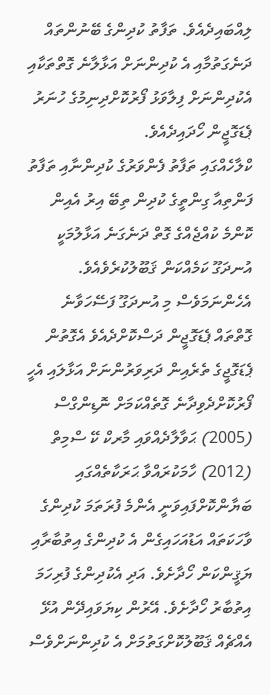ލިއްބައިދެއެވެ. ތަފާތު ކުދިންގެ ބޭނުންތައް ދަނެގަތުމާއި އެ ކުދިންނަށް އަޅާލާނެ ގޮތްތަކާއި އެކުދިންނަށް ފިލާވަޅު ފޯރުކޮށްދިނިމުގެ ހުނަރު ޕެޑަގޮޖީން ހޯދައިދެއެވެ.
ކްލާހެއްގައި ތަފާތު ފެންވަރުގެ ކުދިންނާއި ތަފާތު ފަންތިއާ ގިންތީގެ ކުދިން ތިބޭ އިރު އެއިން ކޮންމެ ކުއްޖެއްގެ ގޮތް ދަނެގަނެ އަޅާލުމަކީ އުނދަގޫ ކަމެއްކަން ޤަބޫލުކުރެވެއެވެ. އެހެންނަމަވެސް މި އުނދަގޫ ފަސޭހަވާނެ ގޮތްތައް ޕެޑަގޮޖީން ދަސްކޮށްދެއެވެ އެގޮތުން ޕެޑަގޮޖީގެ ތެރެއިން ދަރިވަރުންނަށް އަޅާލައި އެހީ ފޯރުކޮށްދެވިދާނެ ގޮތެއްކަމަށް ނޮޑިންގްސް (2005) ޙަވާލާދެއްވައި މާރކް ކޭ ސްމިތް (2012) ހާމަކުރައްވާ ޙަރަކާތެއްގައި ބަޔާންކޮށްފައިވަނީ އެންމެ ފުރަތަމަ ކުދިންގެ ވާހަކަތައް އަޑުއަހައިގެން އެ ކުދިންގެ އިތުބާރާއި ޔަޤީންކަން ހޯދާށެވެ. އަދި އެކުދިންގެ ފުރިހަމަ އިތުބާރު ހޯދާށެވެ. އޭރުން ކިޔަވައިދޭން އުޅޭ އެއްޗެއް ޤަބޫލުކޮށްގަތުމަށް އެ ކުދިންނަށްވެސް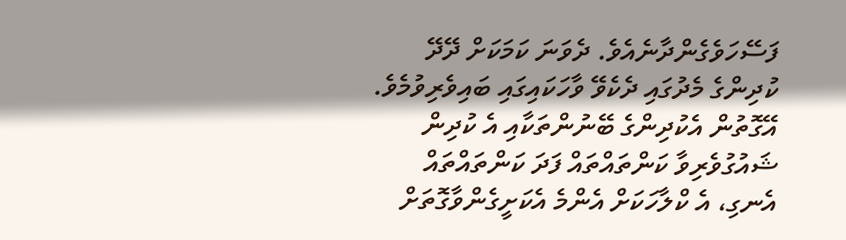ފަސޭހަވެގެންދާނެއެވެ. ދެވަނަ ކަމަކަށް ދޭދޭ ކުދިންގެ މެދުގައި ދެކެވޭ ވާހަކައިގައި ބައިވެރިވުމެވެ. އޭގޮތުން އެކުދިންގެ ބޭނުންތަކާއި އެ ކުދިން ޝައުގުވެރިވާ ކަންތައްތައް ފަދަ ކަންތައްތައް އެނގި، އެ ކްލާހަކަށް އެންމެ އެކަށީގެންވާގޮތަށް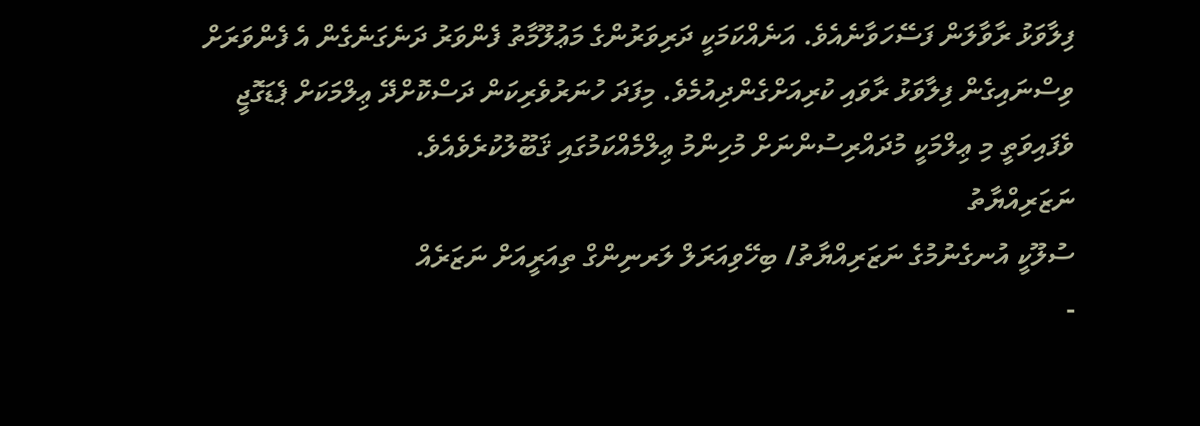ފިލާވަޅު ރާވާލަން ފަސޭހަވާނެއެވެ. އަނެއްކަމަކީ ދަރިވަރުންގެ މަޢުލޫމާތު ފެންވަރު ދަނެގަނެގެން އެ ފެންވަރަށް ވިސްނައިގެން ފިލާވަޅު ރާވައި ކުރިއަށްގެންދިއުމެވެ. މިފަދަ ހުނަރުވެރިކަން ދަސްކޮށްދޭ ޢިލްމަކަށް ޕެޑަގޮޖީ ވެފައިވަތީ މި ޢިލްމަކީ މުދައްރިސުންނަށް މުހިންމު ޢިލްމެއްކަމުގައި ޤަބޫލުކުރެވެއެވެ.
ނަޒަރިއްޔާތު
ސުލޫކީ އުނގެނުމުގެ ނަޒަރިއްޔާތު/ ބިހޭވިއަރަލް ލަރނިންގް ތިއަރީއަށް ނަޒަރެއް
-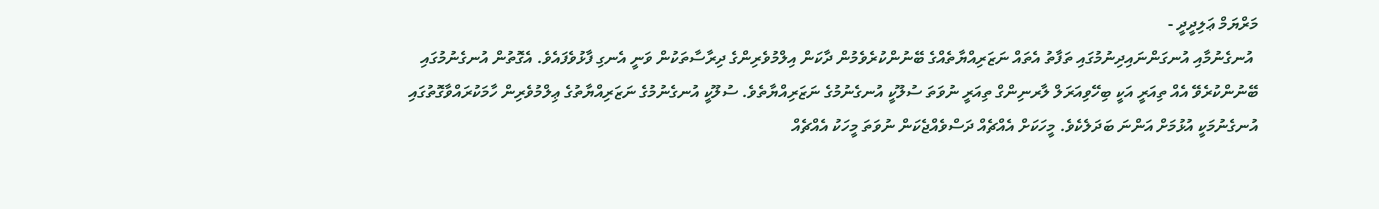މަރްޔަމް ޢަލިދީދީ -
 އުނގެނުމާއި އުނގަންނައިދިނުމުގައި ތަފާތު އެތައް ނަޒަރިއްޔާތެއްގެ ބޭނުންކުރެވެމުން ދާކަން އިލްމުވެރިންގެ ދިރާސާތަކުން ވަނީ އެނގި ފާޅުވެފައެވެ. އެގޮތުން އުނގެނުމުގައި ބޭނުންކުރެވޭ އެއް ތިއަރީ އަކީ ބިހޭވިއަރަލް ލާރނިންގް ތިއަރީ ނުވަތަ ސުލޫކީ އުނގެނުމުގެ ނަޒަރިއްޔާތެވެ. ސުލޫކީ އުނގެނުމުގެ ނަޒަރިއްޔާތުގެ ޢިލްމުވެރިން ހާމަކުރައްވާގޮތުގައި އުނގެނުމަކީ އުޅުމަށް އަންނަ ބަދަލެކެވެ. މީހަކަށް އެއްޗެއް ދަސްވެއްޖެކަން ނުވަތަ މީހަކު އެއްޗެއް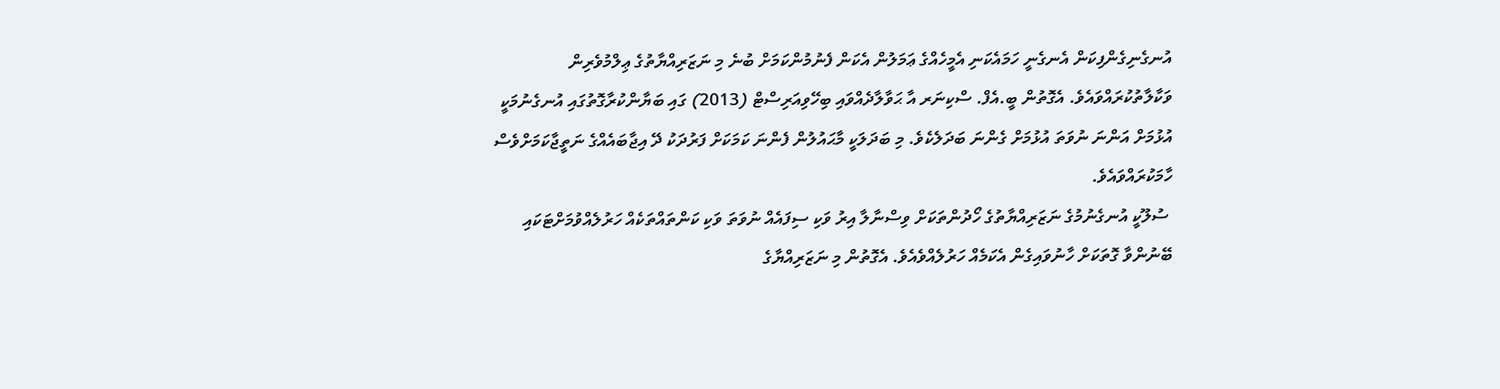އުނގެނިގެންފިކަން އެނގެނީ ހަމައެކަނި އެމީހެއްގެ ޢަމަލުން އެކަން ފެނުމުންކަމަށް ބުނެ މި ނަޒަރިއްޔާތުގެ ޢިލްމުވެރިން ވަކާލާތުކުރައްވައެވެ. އެގޮތުން ބީ.އެފް. ސްކިނަރ އާ ޙަވާލާދެއްވައި ބިހޭވިއަރިސްޓް (2013) ގައި ބަޔާންކުރާގޮތުގައި އުނގެނުމަކީ އުޅުމަށް އަންނަ ނުވަތަ އުޅުމަށް ގެންނަ ބަދަލެކެވެ. މި ބަދަލަކީ މާޙައުލުން ފެންނަ ކަމަކަށް ފަރުދަކު ދޭ އިޖާބައެއްގެ ނަތީޖާކަމަށްވެސް ހާމަކުރައްވައެވެ.
 ސުލޫކީ އުނގެނުމުގެ ނަޒަރިއްޔާތުގެ ހޯދުންތަކަށް ވިސްނާލާ އިރު ވަކި ސިފައެއް ނުވަތަ ވަކި ކަންތައްތަކެއް ހަރުލެއްވުމަށްޓަކައި ބޭނުންވާ ގޮތަކަށް ހާނުވައިގެން އެކަމެއް ހަރުލެއްވެއެވެ. އެގޮތުން މި ނަޒަރިއްޔާގެ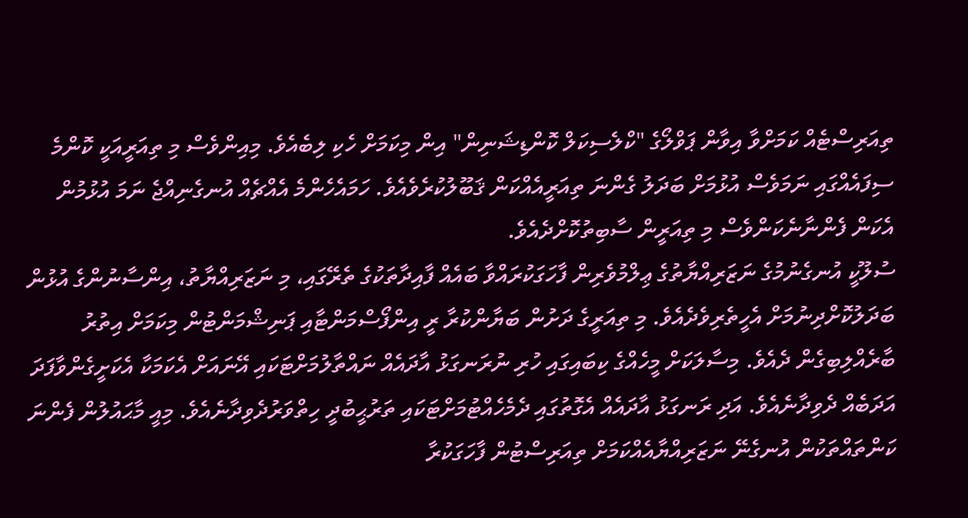ތިއަރިސްޓެއް ކަމަށްވާ އިވާން ޕަވްލޯގެ "ކްލެސިކަލް ކޮންޑިޝަނިން" އިން މިކަމަށް ހެކި ލިބެއެވެ. މިއިންވެސް މި ތިއަރީއަކީ ކޮންމެ ސިފައެއްގައި ނަމަވެސް އުޅުމަށް ބަދަލު ގެންނަ ތިއަރީއެއްކަން ޤަބޫލުކުރެވެއެވެ. ހަމައެހެންމެ އެއްޗެއް އުނގެނިއްޖެ ނަމަ އުޅުމުން އެކަން ފެންނާނެކަންވެސް މި ތިއަރީން ސާބިތުކޮށްދެއެވެ.
ސުލޫކީ އުނގެނުމުގެ ނަޒަރިއްޔާތުގެ ޢިލްމުވެރިން ފާހަގަކުރައްވާ ބައެއް ފާއިދާތަކުގެ ތެރޭގައި، މި ނަޒަރިއްޔާތު، އިންސާނުންގެ އުޅުން ބަދަލުކޮށްދިނުމަށް އެހީތެރިވެދެއެވެ. މި ތިއަރީގެ ދަށުން ބަޔާންކުރާ ރީ އިންފޯސްމަންޓާއި ޕަނިޝްމަންޓުން މިކަމަށް އިތުރު ބާރެއްލިބިގެން ދެއެވެ. މިސާލަކަށް މީހެއްގެ ކިބައިގައި ހުރި ނުރަނގަޅު އާދައެއް ނައްތާލުމަށްޓަކައި އޭނައަށް އެކަމަކާ އެކަށީގެންވާފަދަ އަދަބެއް ދެވިދާނެއެވެ. އަދި ރަނގަޅު އާދައެއް އެގޮތުގައި ދެމެހެއްޓުމަށްޓަކައި ތަރުޙީބުދީ ހިތްވަރުދެވިދާނެއެވެ. މިއީ މާޙައުލުން ފެންނަ ކަންތައްތަކުން އުނގެނޭ ނަޒަރިއްޔާއެއްކަމަށް ތިއަރިސްޓުން ފާހަގަކުރާ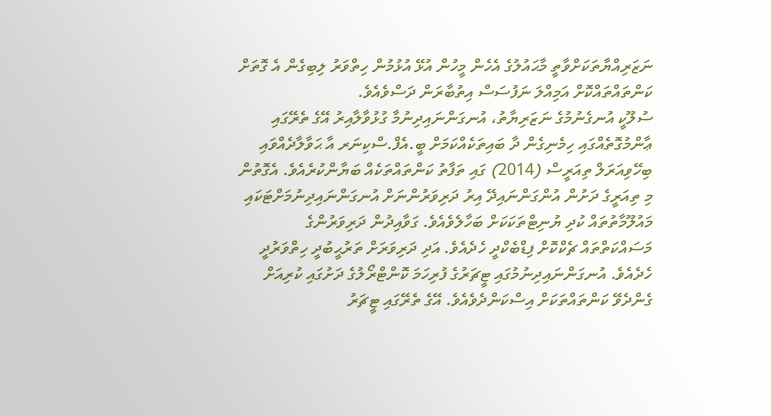ނަޒަރިއްޔާތަކަށްވާތީ މާޙައުލުގެ އެހެން މީހުން އުޅޭ އުޅުމުން ހިތްވަރު ލިބިގެން އެ ގޮތަށް ކަންތައްތައްކޮށް އަމިއްލަ ނަފުސަސް އިތުބާރަން ދަސްވެއެވެ.
ސުލޫކީ އުނގެނުމުގެ ނަޒަރިޔާތު، އުނގަންނައިދިނުމާ ގުޅުވާލާއިރު އޭގެ ތެރޭގައި ޢާންމުގޮތެއްގައި ހިމެނިގެން ދާ ބައިތަކެއްކަމަށް ބީ.އެފް.ސްކިނަރ އާ ޙަވާލާދެއްވައި ބިހޭވިއަރަލް ތިއަރީސް (2014) ގައި ތަފާތު ކަންތައްތަކެއް ބަޔާންކުރެއެވެ. އެގޮތުން މި ތިއަރީގެ ދަށުން އުންގަންނައިދޭ އިރު ދަރިވަރުންނަށް އުނގަންނައިދިނުމަށްޓަކައި މައުލޫމާތުތައް ކުދި ޔުނިޓްތަކަކަށް ބަހާލެވެއެވެ. ގަވާއިދުން ދަރިވަރުންގެ މަސައްކަތްތައް ޗެކްކޮށް ފިޑްބެކްދީ ހެދެއެވެ. އަދި ދަރިވަރަށް ތަރުޙީބުދީ ހިތްވަރުދީ ހެދެއެވެ. އުނގަންނައިދިނުމުގައި ޓީޗަރުގެ ފުރިހަމަ ކޮންޓްރޯލުގެ ދަށުގައި ކުރިއަށް ގެންދެވޭ ކަންތައްތަކަށް އިސްކަންދެވެއެވެ. އޭގެ ތެރޭގައި ޓީޗަރު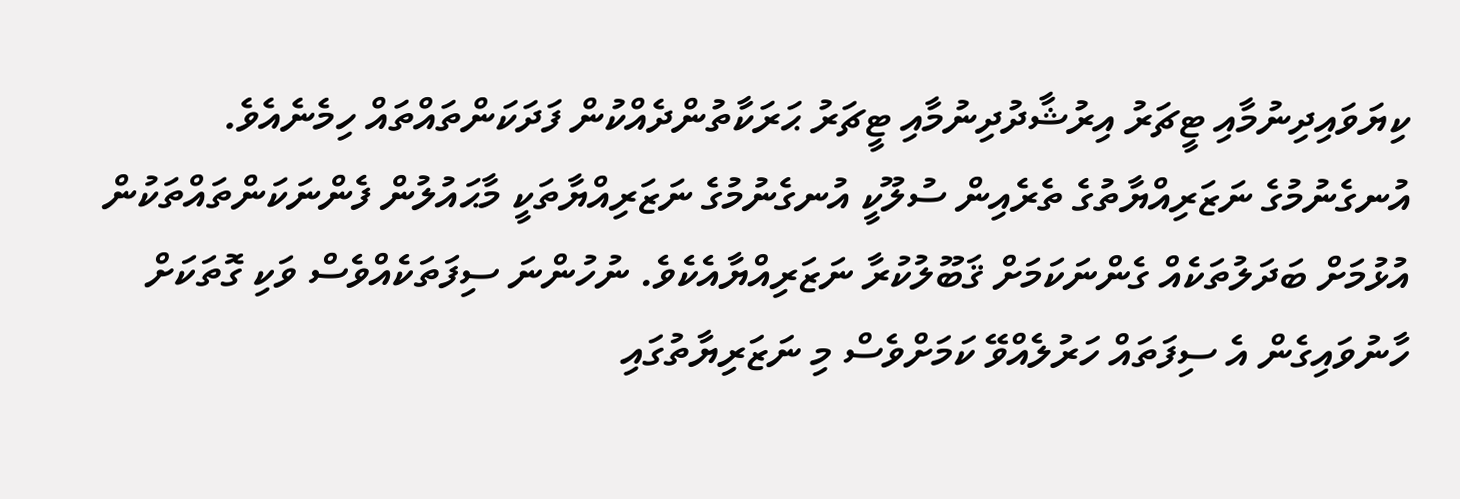ކިޔަވައިދިނުމާއި ޓީޗަރު އިރުޝާދުދިނުމާއި ޓީޗަރު ޙަރަކާތުންދެއްކުން ފަދަކަންތައްތައް ހިމެނެއެވެ.
އުނގެނުމުގެ ނަޒަރިއްޔާތުގެ ތެރެއިން ސުލޫކީ އުނގެނުމުގެ ނަޒަރިއްޔާތަކީ މާޙައުލުން ފެންނަކަންތައްތަކުން އުޅުމަށް ބަދަލުތަކެއް ގެންނަކަމަށް ޤަބޫލުކުރާ ނަޒަރިއްޔާއެކެވެ. ނުހުންނަ ސިފަތަކެއްވެސް ވަކި ގޮތަކަށް ހާނުވައިގެން އެ ސިފަތައް ހަރުލެއްވޭ ކަމަށްވެސް މި ނަޒަރިޔާތުގައި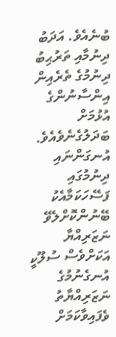ބުނެއެވެ. އަދަބު ދިނުމާއި ތަރުޙިބު ދިނުމުގެ ތެރެއިން އިންސާނުންގެ އުޅުމަށް ބަދަލުގެނެވެއެވެ. އުނގަންނައި ދިނުމުގައި ފަސޭހަކަމާއެކު ބޭނުންކޮށްލެވޭ ނަޒަރިއްޔާ އަކަށްވެސް ސުލޫކީ އުނގެނުމުގެ ނަޒަރިއްޔާތު ވެފައިވާކަމަށް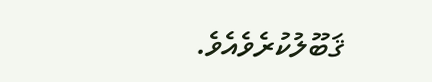ޤަބޫލުކުރެވެއެވެ.